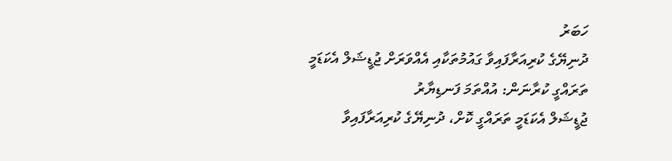ހަބަރު
ދުނިޔޭގެ ކުރިއަރާފައިވާ ގައުމުތަކާއި އެއްވަރަށް ޖުޑީޝަލް އެކަޑަމީ ތަރައްގީ ކުރާނަން: އުއްތަމަ ފަނޑިޔާރު
ޖުޑީޝަލް އެކަޑަމީ ތަރައްގީ ކޮށް، ދުނިޔޭގެ ކުރިއަރާފައިވާ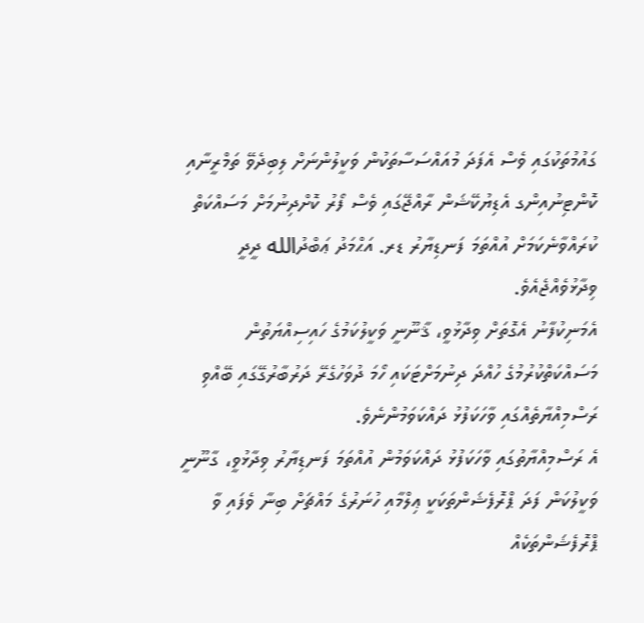ގައުމުތަކުގައި ވެސް އެފަދަ މުއައްސަސާތަކުން ވަކީލުންނަށް ލިބިދެވޭ ތަމްރީނާއި ކޮންޓިނުއިންގ އެޑިޔުކޭޝަން ރާއްޖޭގައި ވެސް ފޯރު ކޮށްދިނުމަށް މަސައްކަތް ކުރައްވާނެކަމަށް އުއްތަމަ ފަނޑިޔާރު ޑރ. އަޙްމަދު ޢަބްދުالله ދީދީ ވިދާޅުވެއްޖެއެވެ.
އެމަނިކުފާނު އެގޮތަށް ވިދާޅުވީ، ޤާނޫނީ ވަކީލުކަމުގެ ހައިސިއްޔަތުން މަސައްކަތްކުރުމުގެ ހުއްދަ ދިނުމަށްޓަކައި ހޯމަ ދުވަހުގެރޭ ދަރުބާރުގޭގައި ބޭއްވި ރަސްމިއްޔާތެއްގައި ވާހަކަފުޅު ދައްކަވަމުންނެވެ.
އެ ރަސްމިއްޔާތުގައި ވާހަކަފުޅު ދައްކަވަމުން އުއްތަމަ ފަނޑިޔާރު ވިދާޅުވީ، ގާނޫނީ ވަކީލުކަން ފަދަ ޕްރޮފެޝަންތަކަކީ ޢިލްމާއި ހުނަރުގެ މައްޗަށް ބިނާ ވެފައި ވާ ޕްރޮފެޝަންތަކެއް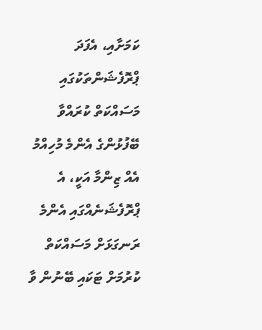ކަމަށާއި، އެފަދަ ޕްރޮފެޝަންތަކުގައި މަސައްކަތް ކުރައްވާ ބޭފުޅުންގެ އެންމެ މުހިއްމު އެއް ޒިންމާ އަކީ، އެ ޕްރޮފެޝަނެއްގައި އެންމެ ރަނގަޅަށް މަސައްކަތް ކުރުމަށް ޓަކައި ބޭނުން ވާ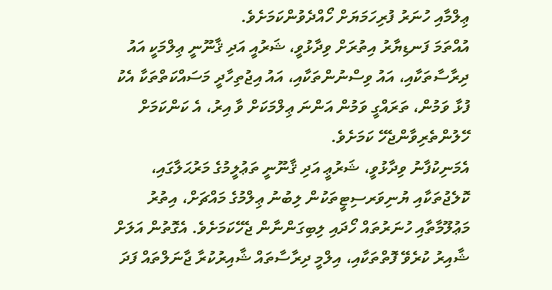ޢިލްމާއި ހުނަރު ފުރިހަމަޔަށް ހޯއްދެވުންކަމަށެވެ.
އުއްތަމަ ފަނޑިޔާރު އިތުރަށް ވިދާޅުވީ، ޝަރުއީ އަދި ޤާނޫނީ ޢިލްމަކީ އައު ދިރާސާތަކާއި، އައު ވިސްނުންތަކާއި، އައު އިޖުތިހާދީ މަސައްކަތްތަކާ އެކު ފުޅާ ވަމުން، ތަރައްގީ ވަމުން އަންނަ ޢިލްމަކަށް ވާ އިރު، އެ ކަންކަމަށް ހޭލުންތެރިވާންޖެހޭ ކަމަށެވެ.
އެމަނިކުފާނު ވިދާޅުވީ، ޝަރުޢީ އަދި ޤާނޫނީ ތަޢުލީމުގެ މަރުޙަލާގައި، ކޮލެޖުތަކާއި ޔުނިވަރސިޓީތަކުން ލިބުނު ޢިލްމުގެ މައްޗަށް، އިތުރު މަޢުލޫމާތާއި ހުނަރުތައް ހޯދައި ލިބިގަންނާން ޖެހޭކަމަށެވެ. އެގޮތުން އަލަށް ޝާއިރު ކުރެވޭ ފޮތްތަކާއި، އިލްމީ ދިރާސާތައް ޝާއިރުކުރާ ޖާނަލްތައް ފަދަ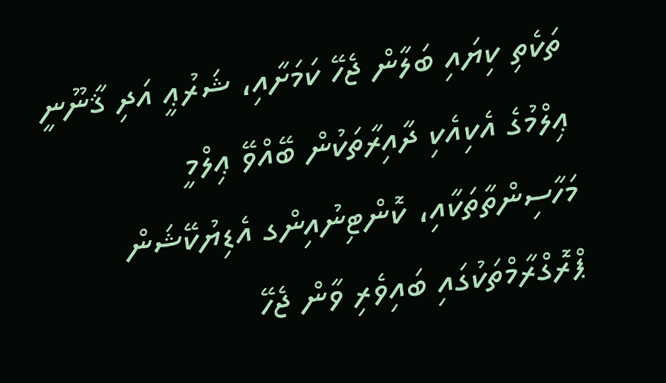ތަކެތި ކިޔައި ބަލާން ޖެހޭ ކަމަށާއި، ޝަރުޢީ އަދި ޤާނޫނީ ޢިލްމުގެ އެކިއެކި ދާއިރާތަކުން ބޭއްވޭ ޢިލްމީ މަހާސިންތާތަކާއި، ކޮންޓިނުއިންގ އެޑިޔުކޭޝަން ޕްރޮގްރާމްތަކުގައި ބައިވެރި ވާން ޖެހޭ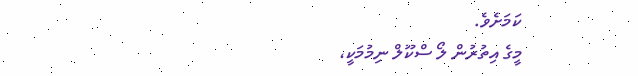ކަމަށެވެ.
މީގެ އިތުރުން ލޯ ސްކޫލް ނިމުމަކީ،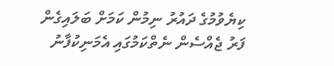ކިޔެވުމުގެ ދައުރު ނިމުން ކަމަށް ބަލައިގެން ފަރު ޖެއްސެން ނެތްކަމުގައި އެމަނިކުފާނު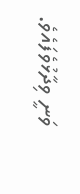ވަނީ ވިދާޅުވެފައެވެ.